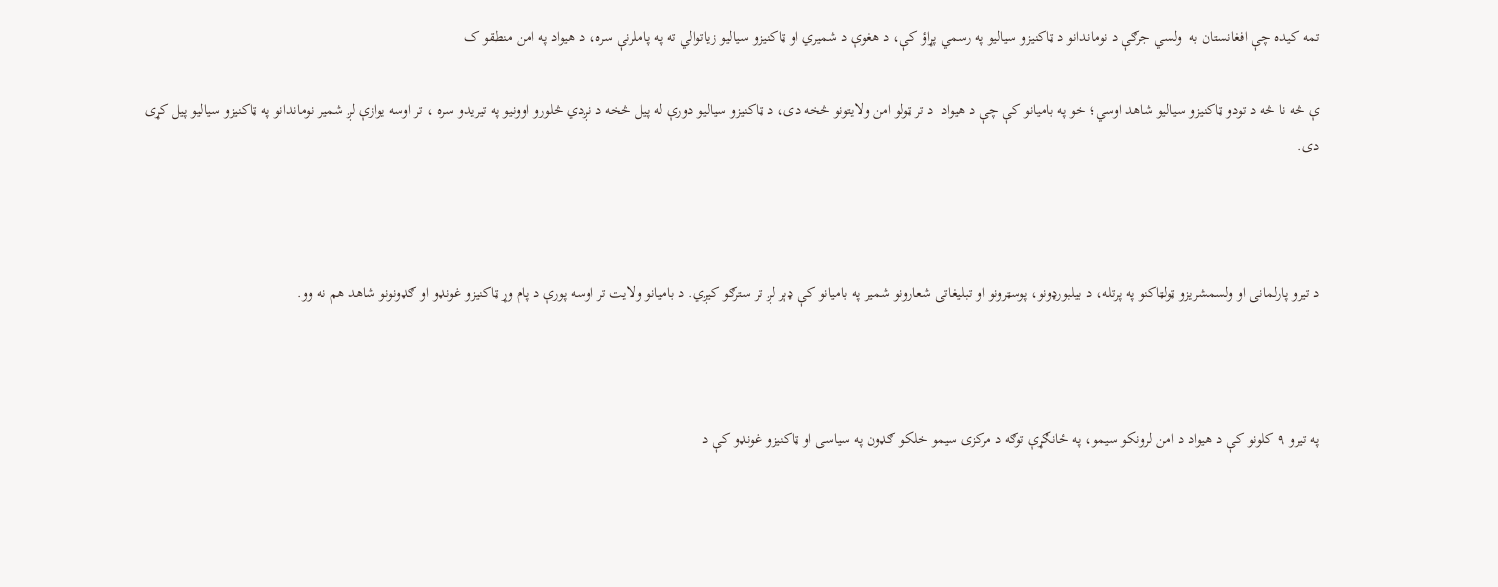تمه کیده چې افغانستان به  ولسي جرګې د نوماندانو د ټاکنیزو سیالیو په رسمي پړاؤ کې، د هغوې د شمیري او ټاکنیزو سیالیو زیاتوالي ته په پاملرنې سره، د هیواد په امن منطقو ک

ې څه نا څه د تودو ټاکنیزو سیالیو شاهد اوسي؛ خو په بامیانو کې چې د هیواد  د تر ټولو امن ولایتونو څخه دی، د ټاکنیزو سیالیو دورې له پیل څخه د نږدي څلورو اوونیو په تیریدو سره ، تر اوسه یوازې لږ شمیر نوماندانو په ټاکنیزو سیالیو پیل کړی دی.



د تیرو پارلمانی او ولسمشریزو ټولټاکنو په پرتله، د بیلبورډونو، پوسټرونو او تبلیغاتی شعارونو شمیر په بامیانو کې ډېر لږ تر سترګو کیږي. د بامیانو ولایت تر اوسه پورې د پام وړ ټاکنیزو غونډو او ګډونونو شاهد هم نه وو.



په تیرو ۹ کلونو کې د هیواد د امن لرونکو سیمو، په ځانګړې توګه د مرکزی سیمو خلکو ګډون په سیاسی او ټاکنیزو غونډو کې د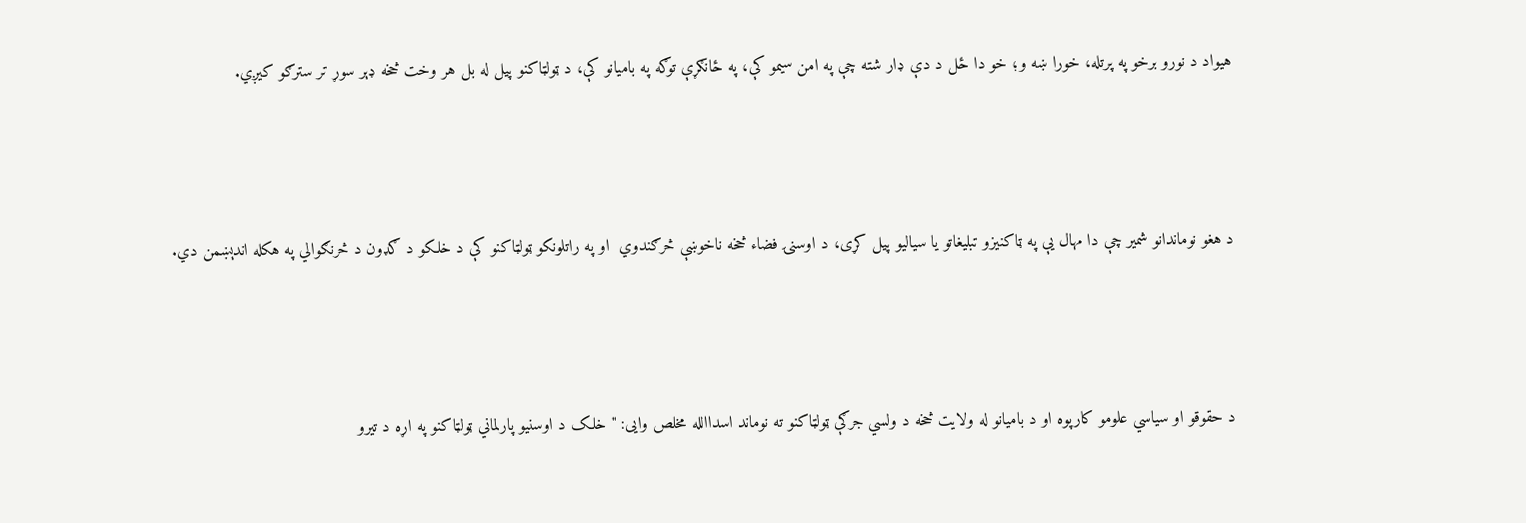هیواد د نورو برخو په پرتله، خورا ښه و؛ خو دا ځل د دې ډار شته چې په امن سیمو کې، په ځانګړې توګه په بامیانو کې، د ټولټاکنو پیل له بل هر وخت څخه ډېر سوړ تر سترګو کيږي.



د هغو نوماندانو شمیر چې دا مهال یې په ټاکنیزو تبلیغاتو یا سیالیو پیل کړی، د اوسنۍ فضاء څخه ناخوښې څرګندوي  او په راتلونکو ټولټاکنو کې د خلکو د ګډون د څرنګوالي په هکله اندېښمن دي.



د حقوقو او سیاسي علومو کارپوه او د بامیانو له ولایت څخه د ولسي جرګې ټولټاکنو ته نوماند اسداالله مخلص وایی: " خلک د اوسنيو پارلماني ټولټاکنو په اړه د تیرو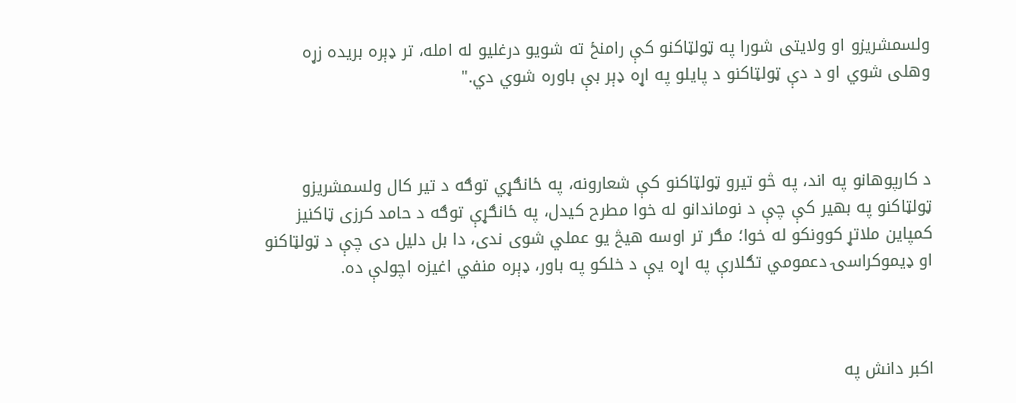ولسمشریزو او ولایتی شورا په ټولټاکنو کې رامنځ ته شویو درغلیو له امله، تر ډېره بریده زړه وهلی شوي او د دې ټولټاکنو د پایلو په اړه ډېر بې باوره شوي دي."



د کارپوهانو په اند، په څو تیرو ټولټاکنو کې شعارونه، په ځانګړي توګه د تیر کال ولسمشریزو ټولټاکنو په بهیر کې چې د نوماندانو له خوا مطرح کیدل، په ځانګړې توګه د حامد کرزی ټاکنیز کمپاین ملاتړ کوونکو له خوا؛ مګر تر اوسه هیڅ یو عملي شوی ندی، دا بل دلیل دی چې د ټولټاکنو او ډیموکراسۍ دعمومي تګلارې په اړه یې د خلکو په باور، ډېره منفي اغیزه اچولې ده.



اکبر دانش په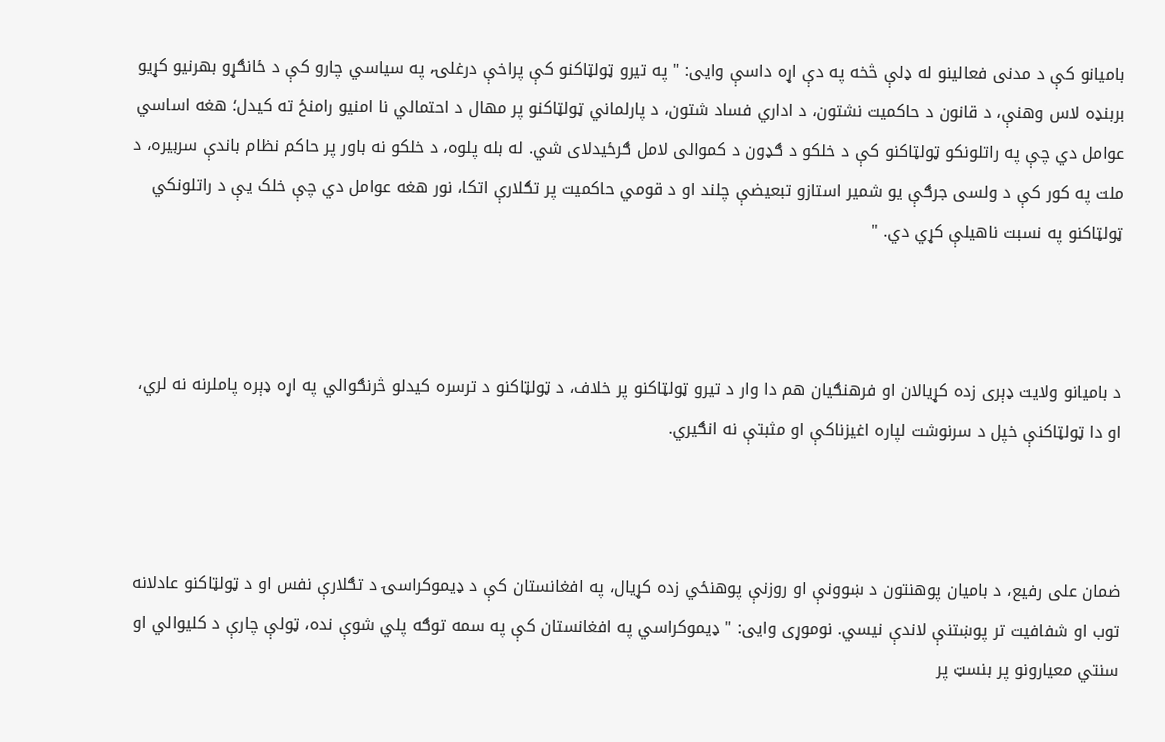بامیانو کې د مدنی فعالینو له ډلې څخه په دې اړه داسې وایی: " په تیرو ټولټاکنو کې پراخې درغلۍ، په سیاسي چارو کې د ځانګړو بهرنیو کړیو بربنډه لاس وهنې، د قانون د حاکمیت نشتون، د اداري فساد شتون، د پارلماني ټولټاکنو پر مهال د احتمالي نا امنیو رامنځ ته کیدل؛ هغه اساسي عوامل دي چې په راتلونکو ټولټاکنو کې د خلکو د ګډون د کموالی لامل ګرځیدلای شي. له بله پلوه، د خلکو نه باور پر حاکم نظام باندې سربيره، د ملت په کور کې د ولسی جرګې یو شمیر استازو تبعیضې چلند او د قومي حاکمیت پر تګلارې اتکا، نور هغه عوامل دي چې خلک یې د راتلونکي ټولټاکنو په نسبت ناهیلې کړي دي. "



د بامیانو ولایت ډېری زده کړیالان او فرهنګیان هم دا وار د تیرو ټولټاکنو پر خلاف، د ټولټاکنو د ترسره کیدلو څرنګوالي په اړه ډېره پاملرنه نه لري، او دا ټولټاکنې خپل د سرنوشت لپاره اغیزناکې او مثبتې نه انګیري.



ضمان علی رفیع، د بامیان پوهنتون د ښوونې او روزنې پوهنځي زده کړیال، په افغانستان کې د ډیموکراسۍ د تګلارې نفس او د ټولټاکنو عادلانه توب او شفافیت تر پوښتنې لاندې نیسي. نوموړی وایی: " ډیموکراسي په افغانستان کې په سمه توګه پلي شوې نده، ټولې چارې د کلیوالي او سنتي معیارونو پر بنسټ پر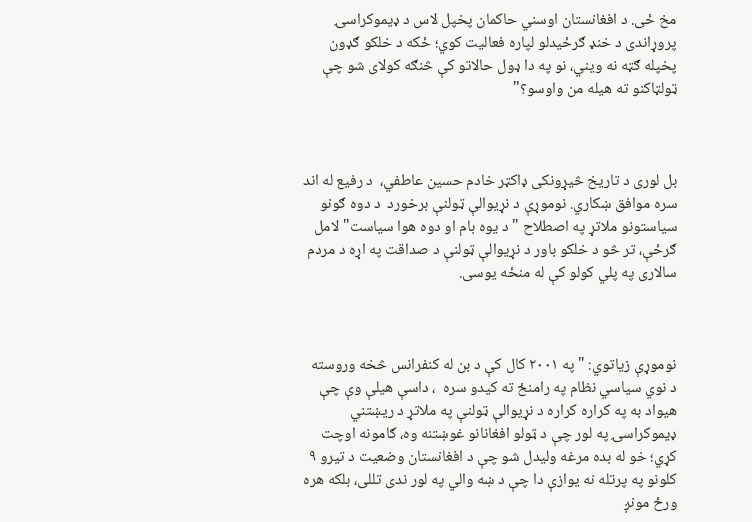مخ ځی. د افغانستان اوسني حاکمان پخپل لاس د ډیموکراسۍ پروړاندی د خنډ ګرځیدلو لپاره فعالیت کوي؛ ځکه د خلکو ګډون پخپله ګټه نه ویني، نو په دا ډول حالاتو کې څنګه کولای شو چې ټولټاکنو ته هیله من واوسو؟"



بل لوری د تاریخ څیړونکی ډاکټر خادم حسین عاطفي،  د رفیع له اند سره موافق ښکاري. نوموړې د نړیوالې ټولنې برخورد  د دوه ګونو سیاستونو ملاتړ په اصطلاح " د یوه بام او دوه هوا سیاست" لامل ګرځې، تر څو د خلکو باور د نړیوالې ټولنې د صداقت په اړه د مردم سالاری په پلي کولو کې له منځه یوسی.



نوموړې زیاتوي: " په ۲۰۰۱ کال کې د بن له کنفرانس څخه وروسته  د نوي سیاسي نظام په رامنځ ته کیدو سره  ، داسې هیلې وې چې هیواد به په کراره کراره د نړیوالې ټولنې په ملاتړ د ریښتني ډیموکراسۍ په لور چې د ټولو افغانانو غوښتنه وه، ګامونه اوچت کړي؛ خو له بده مرغه ولیدل شو چې د افغانستان وضعیت د تیرو ۹ کلونو په پرتله نه یوازې دا چې د ښه والي په لور ندی تللی، بلکه هره ورځ مونږ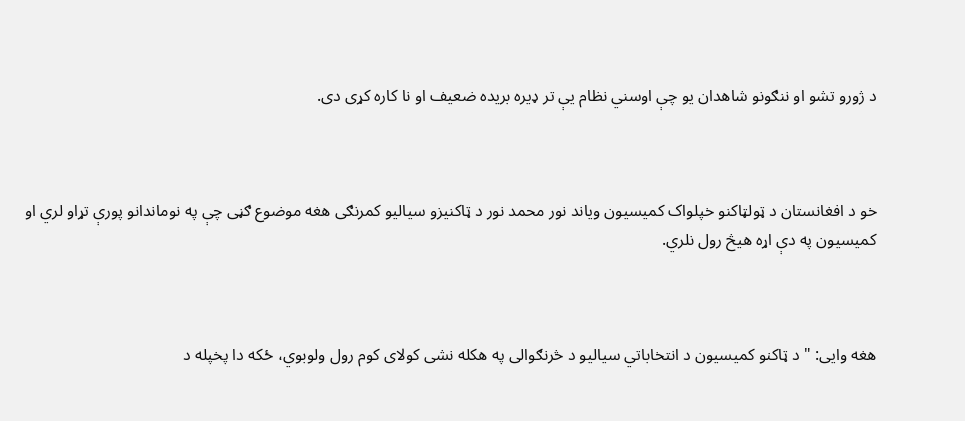د ژورو تشو او ننګونو شاهدان یو چې اوسني نظام یې تر ډیره بریده ضعیف او نا کاره کړی دی.



خو د افغانستان د ټولټاکنو خپلواک کمیسیون ویاند نور محمد نور د ټاکنیزو سیالیو کمرنګی هغه موضوع ګڼی چې په نوماندانو پورې تړاو لري او کمیسیون په دې اړه هیڅ رول نلري.



هغه وایی: " د ټاکنو کمیسیون د انتخاباتي سیالیو د څرنګوالی په هکله نشی کولای کوم رول ولوبوي، ځکه دا پخپله د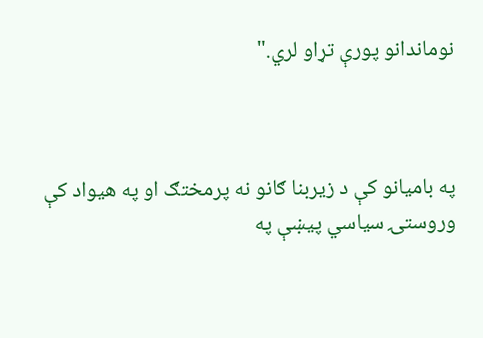نوماندانو پورې تړاو لري."



په بامیانو کې د زیربنا ګانو نه پرمختګ او په هیواد کې وروستۍ سیاسي پیښې په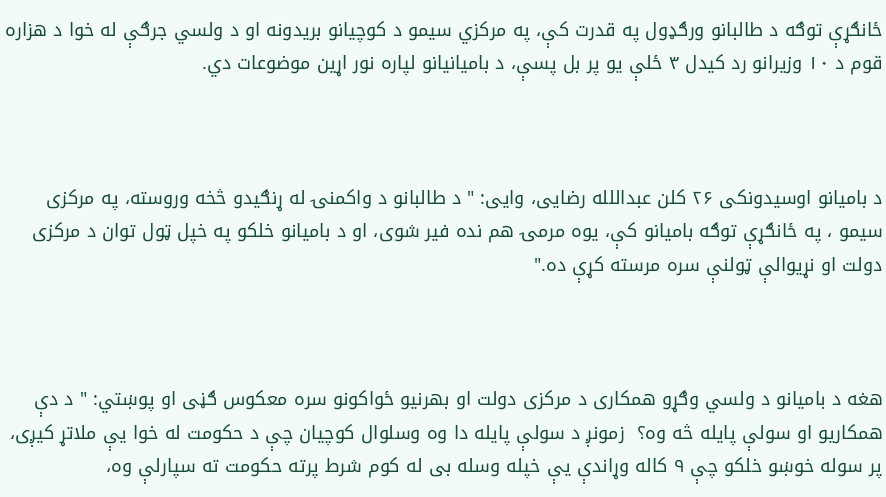ځانګړې توګه د طالبانو ورګډول په قدرت کې، په مرکزي سیمو د کوچیانو بریدونه او د ولسي جرګې له خوا د هزاره قوم د ۱۰ وزیرانو رد کیدل ۳ ځلې یو پر بل پسې، د بامیانیانو لپاره نور اړین موضوعات دي.



د بامیانو اوسیدونکی ۲۶ کلن عبداللله رضایی، وایی: " د طالبانو د واکمنۍ له ړنګیدو څخه وروسته، په مرکزی سیمو ، په ځانګړې توګه بامیانو کې، یوه مرمۍ هم نده فیر شوی، او د بامیانو خلکو په خپل ټول توان د مرکزی دولت او نړیوالې ټولنې سره مرسته کړې ده."



هغه د بامیانو د ولسي وګړو همکاری د مرکزی دولت او بهرنیو ځواکونو سره معکوس ګڼی او پوښتي: " د دې همکاریو او سولې پایله څه وه؟  زمونږ د سولې پایله دا وه وسلوال کوچیان چې د حکومت له خوا یې ملاتړ کیږی، پر سوله خوښو خلکو چې ۹ کاله وړاندې یې خپله وسله بی له کوم شرط پرته حکومت ته سپارلې وه،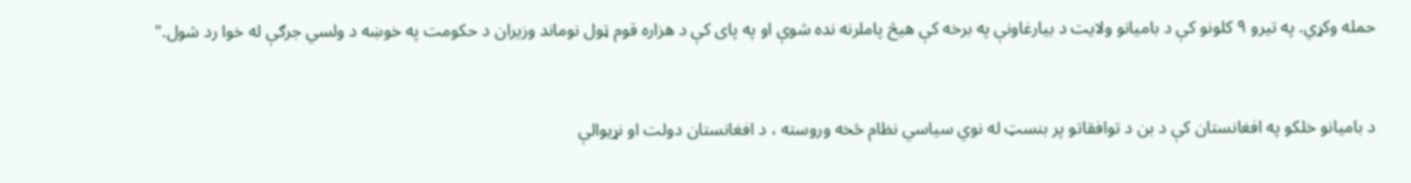حمله وکړي. په تیرو ۹ کلونو کې د بامیانو ولایت د بیارغاونې په برخه کې هیڅ پاملرنه نده شوې او په پای کې د هزاره قوم ټول نوماند وزیران د حکومت په خوښه د ولسي جرګې له خوا رد شول."



د بامیانو خلکو په افغانستان کې د بن د توافقاتو پر بنسټ له نوي سیاسي نظام څخه وروسته ، د افغانستان دولت او نړیوالې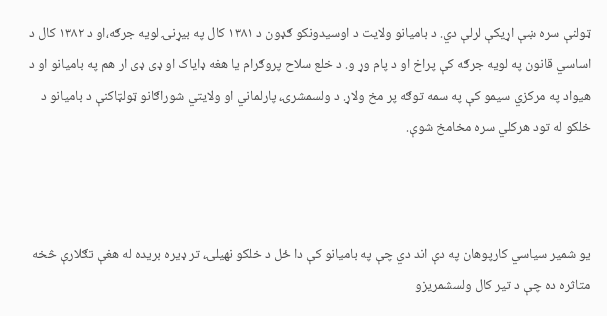ټولنې سره ښې اړیکې لرلې دي. د بامیانو ولایت د اوسیدونکو ګډون د ۱۳۸۱ کال په بیړنۍ لویه جرګه،او د ۱۳۸۲ کال د اساسي قانون په لویه جرګه کې پراخ او د پام وړ و. د خلع سلاح پروګرام یا هغه ډایاک او ډی ډی ار هم په بامیانو او د هیواد په مرکزي سیمو کې په سمه توګه پر مخ ولاړ. د ولسمشرۍ، پارلماني او ولایتي شوراګانو ټولټاکنې د بامیانو د خلکو له تود هرکلي سره مخامخ شوې.



یو شمیر سیاسي کارپوهان په دې اند دي چې په بامیانو کې دا ځل د خلکو نهیلۍ، تر ډیره بریده له هغې تګلارې څخه متاثره ده چې د تیر کال ولسشمریزو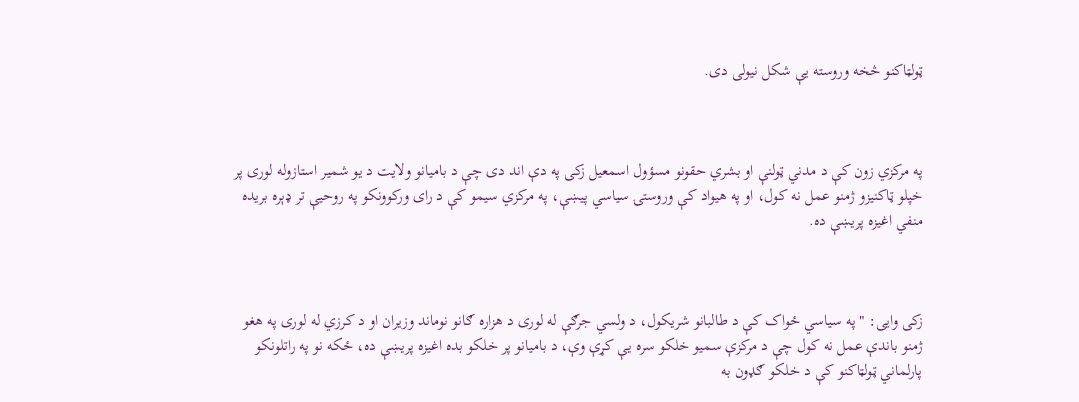ټولټاکنو څخه وروسته یې شکل نیولی دی.



په مرکزي زون کې د مدني ټولنې او بشري حقونو مسؤول اسمعیل زکی په دې اند دی چې د بامیانو ولایت د یو شمیر استازوله لوری پر خپلو ټاکنیزو ژمنو عمل نه کول، او په هیواد کې وروستۍ سیاسي پيښې، په مرکزي سیمو کې د رای ورکوونکو په روحیې تر ډېره بریده منفي اغیزه پريښې ده.



زکی وایی: " په سیاسي ځواک کې د طالبانو شریکول، د ولسي جرګې له لوری د هزاره ګانو نوماند وزیران او د کرزي له لوری په هغو ژمنو باندې عمل نه کول چې د مرکزې سمیو خلکو سره یې کړې وې، د بامیانو پر خلکو بده اغیزه پريښې ده، ځکه نو په راتلونکو پارلماني ټولټاکنو کې د خلکو ګډون به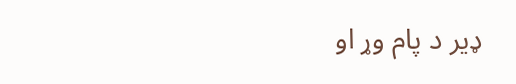ډیر د پام وړ او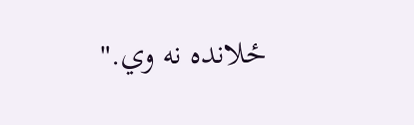ځلانده نه وي."